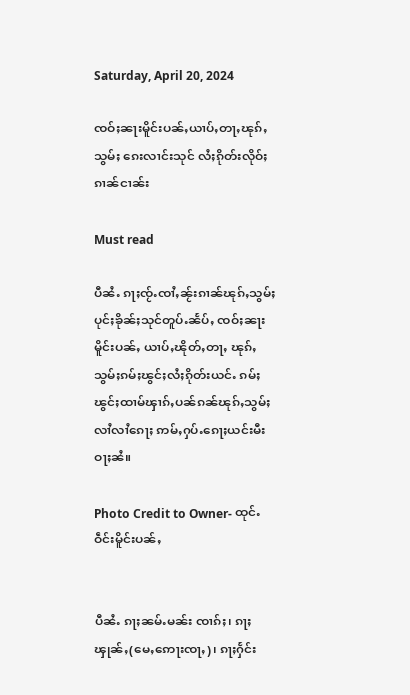Saturday, April 20, 2024

ၸဝ်ႈၼႃးမိူင်းပၼ်ႇယၢပ်ႇတႃႇၽုၵ်ႇသွမ်ႈ ၵေးလၢင်းသုင် လႆႈၵိုတ်းလိုဝ်ႈၵၢၼ်ငၢၼ်း

Must read

ပီၼႆႉ ၵႃႈၸႂ်ႉၸၢႆႇၼႂ်းၵၢၼ်ၽုၵ်ႇသွမ်ႈပုင်ႈၶိုၼ်ႈသုင်တူပ်ႉၼႅပ်ႇ ၸဝ်ႈၼႃး မိူင်းပၼ်ႇ ယၢပ်ႇၽိုတ်ႇတႃႇ ၽုၵ်ႇသွမ်ႈၵမ်ႈၽွင်ႈလႆႈၵိုတ်းယင်ႉ ၵမ်ႈၽွင်ႈထၢမ်ၾၢၵ်ႇပၼ်ၵၼ်ၽုၵ်ႇသွမ်ႈလၢႆလၢႆၵေႃႈ ဢမ်ႇႁပ်ႉၵေႃႈယင်းမီး ဝႃႈၼႆ။

Photo Credit to Owner- ထုင်ႉဝဵင်းမိူင်းပၼ်ႇ


ပီၼႆႉ ၵႃႈၼမ်ႉမၼ်း ၸၢၵ်ႈ၊ ၵႃႈၾုၼ်ႇ(မေႇဢေႃးၸႃႇ)၊ ၵႃႈႁႅင်း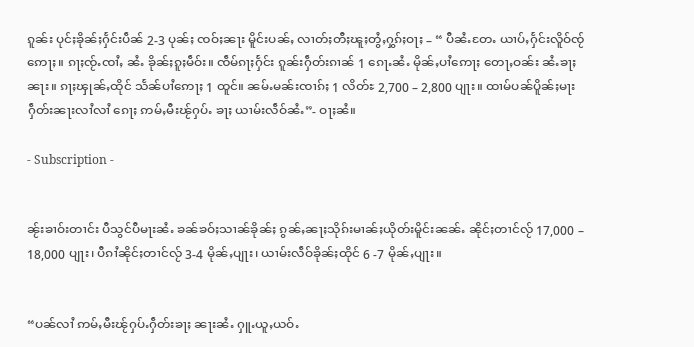ၵူၼ်း ပုင်ႈၶိုၼ်ႈႁႅင်းပဵၼ် 2-3 ပုၼ်ႈ ၸဝ်ႈၼႃး မိူင်းပၼ်ႇ လၢတ်ႈတီႈၽူႈတွႆႇႁွၵ်ႈဝႃႈ – “ ပီၼႆႉတႄႉ ယၢပ်ႇႁႅင်းလိူဝ်ၸႂ်ဢေႃႈ။ ၵႃႈၸႂ်ႉၸၢႆႇ ၼႆႉ ၶိုၼ်ႈၵူႈမဵဝ်း။ ၸဵမ်ၵႃႈႁႅင်း ၵူၼ်းႁဵတ်းၵၢၼ် 1 ၵေႃႉၼႆႉ မိုၼ်ႇပၢႆဢေႃႈ တေႃႇဝၼ်း ၼႆႉၶႃႈၼႃး။ ၵႃႈၾုၼ်ႇထိုင် သႅၼ်ပၢႆဢေႃႈ 1 ထူင်။ ၼမ်ႉမၼ်းၸၢၵ်ႈ 1 လိတ်ႊ 2,700 – 2,800 ပျႃး။ ထၢမ်ပၼ်ပိူၼ်ႈမႃးႁဵတ်းၼႃးလၢႆလၢႆ ၵေႃႈ ဢမ်ႇမီးၽႂ်ႁပ်ႉ ၶႃႈ ယၢမ်းလဵဝ်ၼႆႉ”- ဝႃႈၼႆ။

- Subscription -


ၼႂ်းၶၢဝ်းတၢင်း ပီသွင်ပီမႃးၼႆႉ ၶၼ်ၶဝ်ႈသၢၼ်ၶိုၼ်ႈ ၵွၼ်ႇၼႃႈသိုၵ်းမၢၼ်ႈယိုတ်းမိူင်းၼၼ်ႉ ၼိုင်ႈတၢင်လႂ် 17,000 – 18,000 ပျႃး၊ ပီၵၢႆၼိုင်ႈတၢင်လႂ် 3-4 မိုၼ်ႇပျႃး၊ ယၢမ်းလဵဝ်ၶိုၼ်ႈထိုင် 6 -7 မိုၼ်ႇပျႃး။


“ပၼ်လၢႆ ဢမ်ႇမီးၽႂ်ႁပ်ႉႁဵတ်းၶႃႈ ၼႃးၼႆႉ ႁူႉယူႇယဝ်ႉ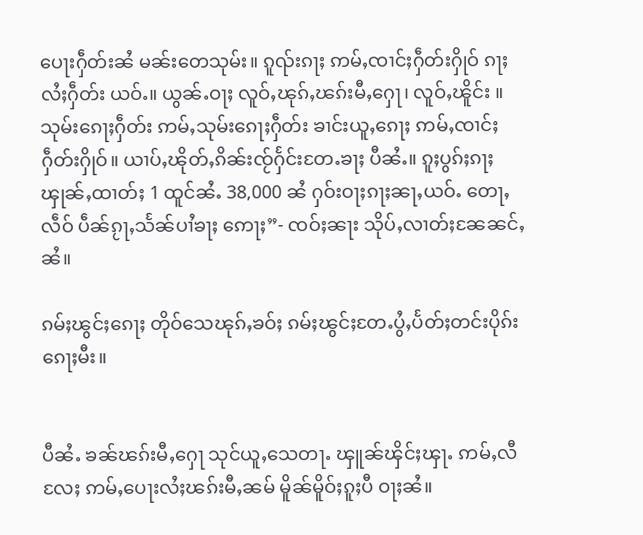ပေႃးႁဵတ်းၼႆ မၼ်းတေသုမ်း။ ၵူၺ်းၵႃႈ ဢမ်ႇၸၢင်ႈႁဵတ်းႁိုဝ် ၵႃႈလႆႈႁဵတ်း ယဝ်ႉ။ ယွၼ်ႉဝႃႈ လူဝ်ႇၽုၵ်ႇၽၵ်းမီႇႁေႃ၊ လူဝ်ႇၽိူင်း ။ သုမ်းၵေႃႈႁဵတ်း ဢမ်ႇသုမ်းၵေႃႈႁဵတ်း ၶၢင်းယူႇၵေႃႈ ဢမ်ႇၸၢင်ႈႁဵတ်းႁိုဝ်။ ယၢပ်ႇၽိုတ်ႇၵိၼ်းၸႂ်ႁႅင်းတႄႉၶႃႈ ပီၼႆႉ။ ၵူႈပွၵ်ႈၵႃႈၾုၼ်ႇထၢတ်ႈ 1 ထူင်ၼႆႉ 38,000 ၼႆ ႁဝ်းဝႃႈၵႃႈၼႃႇယဝ်ႉ တေႃႇလဵဝ် ပဵၼ်ၵႂႃႇသႅၼ်ပၢႆၶႃႈ ဢေႃႈ”- ၸဝ်ႈၼႃး သိုပ်ႇလၢတ်ႈၼႄၼင်ႇၼႆ။

ၵမ်ႈၽွင်ႈၵေႃႈ တိုဝ်သေၽုၵ်ႇၶဝ်ႈ ၵမ်ႈၽွင်ႈတႄႉပွႆႇပႅတ်ႈတင်းပိုၵ်း ၵေႃႈမီး။


ပီၼႆႉ ၶၼ်ၽၵ်းမီႇႁေႃ သုင်ယူႇသေတႃႉ ၾူၼ်ၾိင်ႈၾႃႉ ဢမ်ႇလီလႄႈ ဢမ်ႇပေႃးလႆႈၽၵ်းမီႇၼမ် မိူၼ်မိူဝ်ႈၵူႈပီ ဝႃႈၼႆ။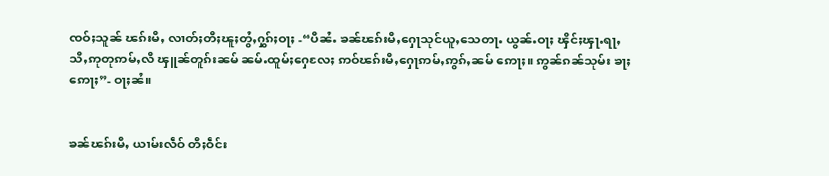ၸဝ်ႈသူၼ် ၽၵ်းမီႇ လၢတ်ႈတီႈၽူႈတွႆႇႁွၵ်ႈဝႃႈ -“ပီၼႆႉ ၶၼ်ၽၵ်းမီႇႁေႃသုင်ယူႇသေတႃႉ ယွၼ်ႉဝႃႈ ၾိင်ႈၾႃႉရႃႇသီႇဢုတုဢမ်ႇလီ ၾူၼ်တူၵ်းၼမ် ၼမ်ႉထူမ်ႈႁေလႄႈ ဢဝ်ၽၵ်းမီႇႁေႃဢမ်ႇဢွၵ်ႇၼမ် ဢေႃႈ။ ဢွၼ်ၵၼ်သုမ်း ၶႃႈဢေႃႈ”- ဝႃႈၼႆ။


ၶၼ်ၽၵ်းမီႇ ယၢမ်းလဵဝ် တီႈဝဵင်း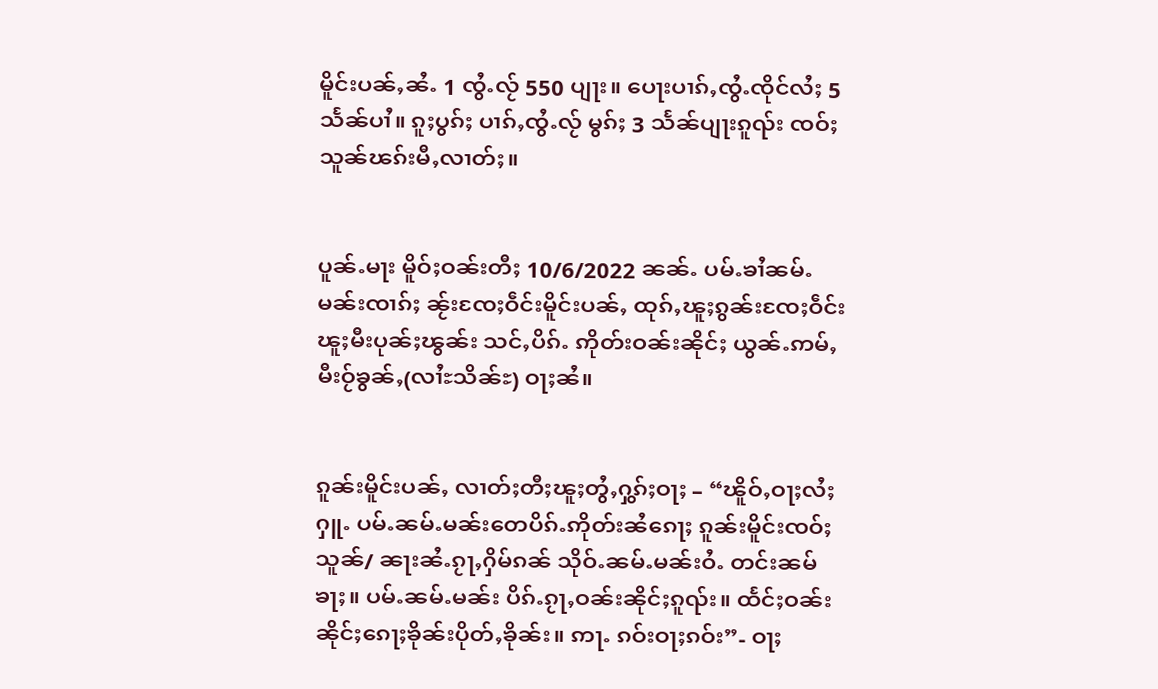မိူင်းပၼ်ႇၼႆႉ 1 ၸွႆႉလႂ် 550 ပျႃး။ ပေႃးပၢၵ်ႇၸွႆႉၸိုင်လႆႈ 5 သႅၼ်ပၢႆ။ ၵူႈပွၵ်ႈ ပၢၵ်ႇၸွႆႉလႂ် မွၵ်ႈ 3 သႅၼ်ပျႃးၵူၺ်း ၸဝ်ႈသူၼ်ၽၵ်းမီႇလၢတ်ႈ။


ပူၼ်ႉမႃး မိူဝ်ႈဝၼ်းတီႈ 10/6/2022 ၼၼ်ႉ ပမ်ႉၶၢႆၼမ်ႉမၼ်းၸၢၵ်ႈ ၼႂ်းၸႄႈဝဵင်းမိူင်းပၼ်ႇ ထုၵ်ႇၽူႈၵွၼ်းၸႄႈဝဵင်း ၽူႈမီးပုၼ်ႈၽွၼ်း သင်ႇပိၵ်ႉ ဢိုတ်းဝၼ်းၼိုင်ႈ ယွၼ်ႉဢမ်ႇမီးဝႂ်ၶွၼ်ႇ(လၢႆႊသိၼ်ႊ) ဝႃႈၼႆ။


ၵူၼ်းမိူင်းပၼ်ႇ လၢတ်ႈတီႈၽူႈတွႆႇႁွၵ်ႈဝႃႈ – “ၽိူဝ်ႇဝႃႈလႆႈႁူႉ ပမ်ႉၼမ်ႉမၼ်းတေပိၵ်ႉဢိုတ်းၼႆၵေႃႈ ၵူၼ်းမိူင်းၸဝ်ႈသူၼ်/ ၼႃးၼႆႉၵႂႃႇႁိမ်ၵၼ် သိုဝ်ႉၼမ်ႉမၼ်းဝႆႉ တင်းၼမ်ၶႃႈ။ ပမ်ႉၼမ်ႉမၼ်း ပိၵ်ႉၵႂႃႇဝၼ်းၼိုင်ႈၵူၺ်း။ ထႅင်ႈဝၼ်းၼိုင်ႈၵေႃႈၶိုၼ်းပိုတ်ႇၶိုၼ်း။ ဢႃႉ ၵဝ်းဝႃႈၵဝ်း”- ဝႃႈ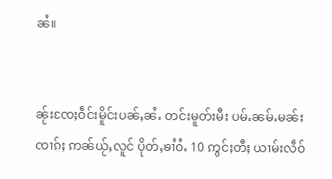ၼႆ။


ၼႂ်းၸႄႈဝဵင်းမိူင်းပၼ်ႇၼႆႉ တင်းမူတ်းမီး ပမ်ႉၼမ်ႉမၼ်းၸၢၵ်ႈ ဢၼ်ယႂ်ႇလူင် ပိုတ်ႇၶၢႆဝႆႉ 10 ဢွင်ႈတီႈ ယၢမ်းလဵဝ်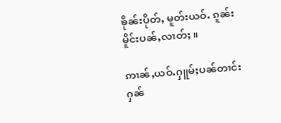ၶိုၼ်းပိုတ်ႇ မူတ်းယဝ်ႉ ၵူၼ်းမိူင်းပၼ်ႇလၢတ်ႈ။

ဢၢၼ်ႇယဝ်ႉႁူမ်ႈပၼ်တၢင်းႁၼ်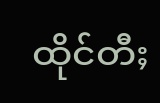ထိုင်တီႈ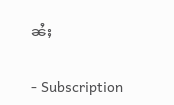ၼႆႈ

- Subscription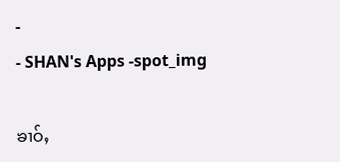-
- SHAN's Apps -spot_img

ၶၢဝ်ႇ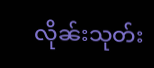လိုၼ်းသုတ်း